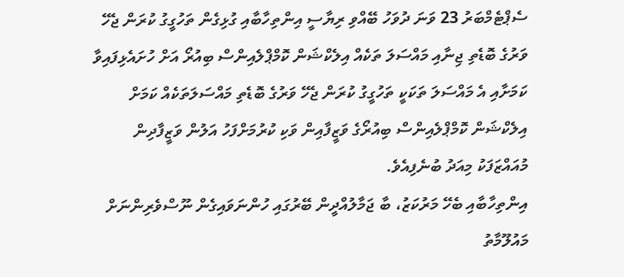ސެޕްޓެމްބަރު 23 ވަނަ ދުވަހު ބޭއްވި ރިޔާސީ އިންތިހާބާއި ގުޅިގެން ތަހުގީގު ކުރަން ޖެހޭ ވަރުގެ ބޮޑެތި ޖިނާއި މައްސަލަ ތަކެއް އިލެކްޝަން ކޮމްޕްލެއިންސް ބިއުރޯ އަށް ހުށައެޅިފައިވާ ކަމަށާއި އެ މައްސަލަ ތަކަކީ ތަހުގީގު ކުރަން ޖެހޭ ވަރުގެ ބޮޑެތި މައްސަލަތަކެއް ކަމަށް އިލެކްޝަން ކޮމްޕްލެއިންސް ބިއުރޯގެ ވަޒީފާއިން ވަކި ކުރުމަށްފަހު އަލުން ވަޒީފާދިން މުއައްޒަފަކު މިއަދު ބުނެފިއެވެ.
އިންތިހާބާއި ބެހޭ މަރުކަޒު، ބާ ޖަމާލުއްދީން ބޭރުގައި ހުންނަވައިގެން ނޫސްވެރިންނަށް މައުލޫމާތު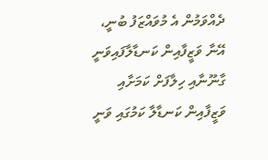ދެއްވަމުން އެ މުވައްޒަފު ބުނީ، އޭނާ ވަޒީފާއިން ކަނޑާލާފައިވަނީ ގާނޫނާއި ހިލާފަށް ކަމަށާއި ވަޒީފާއިން ކަނޑާލާ ކަމުގައި ވަނީ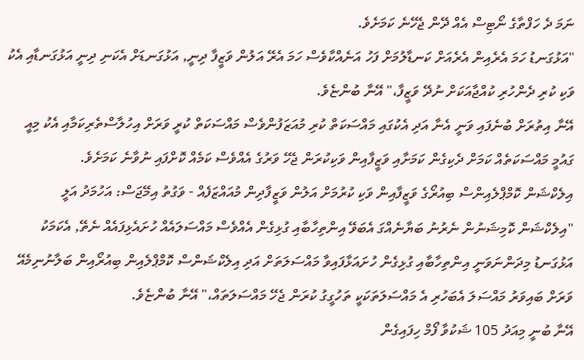ނަމަ ދެ ހަފްތާގެ ނޯޓިސް އެއް ދޭން ޖެހޭނެ ކަމަށެވެ.
"އަޅުގަނޑު ހަމަ އެރެއިން އެރެއަށް ކަނޑާލުމަށް ފަހު އަނެއްކާވެސް ހަމަ އެރޭ އަލުން ވަޒީފާ ދިނީ, އަޅުގަނޑަށް އެކަނި ދިނީ އަޅުގަނޑާއި އެކު ވަކި ކުރި ދެންހުރި ކުއްޖާއަކަށް ނުދޭ ވަޒީފާ،" އޭނާ ބުންޏެވެ.
އޭނާ އިތުރަށް ބުނެފައި ވަނީ އެނާ އަދި އެކުގައި މައްސަކަތް ކުރި މުއަޒަފުންވެސް މައްސަކަތް ކުރީ ވަރަށް އިހުލާސްތެރިކަމާއި އެކު މިއީ ގައުމީ މައްސަކަތެއް ކަމަށް ދެކިގެން ކަމަށާއި ވަޒީފާއިން ވަކިކުރަން ޖެހޭ ވަރުގެ އެއްވެސް ކަމެއް ކޮށްފައި ނުވާނެ ކަމަށެވެ.
އިލެކްޝަން ކޮމްޕްލެއިންސް ބިއުރޯގެ ވަޒީފާއިން ވަކި ކުރުމަށް އަލުން ވަޒީފާދިން މުއައްޒަފެއް - ވަގުތު އިމޭޖަސް: އަހުމަދު އަލީ
"އިލެކްޝަން ކޮމިޝަނުން ނެރުނު ބަޔާނެއްގަ އެބަވޭ އިންތިހާބާއި ގުޅިގެން އެއްވެސް މައްސަލައެއް ހުށައެޅިފައެއް ނެތޭ, އެކަމަކު އަޅުގަނޑު މިދަންނަވަނީ އިންތިހާބާއި ގުޅިގެން ހުށައަޅާފައިވާ މައްސަލަތަށް އަދި އިލެކްޝަންސް ކޮމްޕްލެއިން ބިއުރޯއިން ބަލާނުނިމެއޭ ވަރަށް ބައިވަރު މައްސަލަ އެބަހުރި އެ މައްސަލަތަކަކީ ތަހުގީގު ކުރަން ޖެހޭ މައްސަލަތައް،" އޭނާ ބުންޏެވެ.
އޭނާ ބުނީ މިއަދު 105 ޝަކުވާ ފޯމް ހިފައިގެން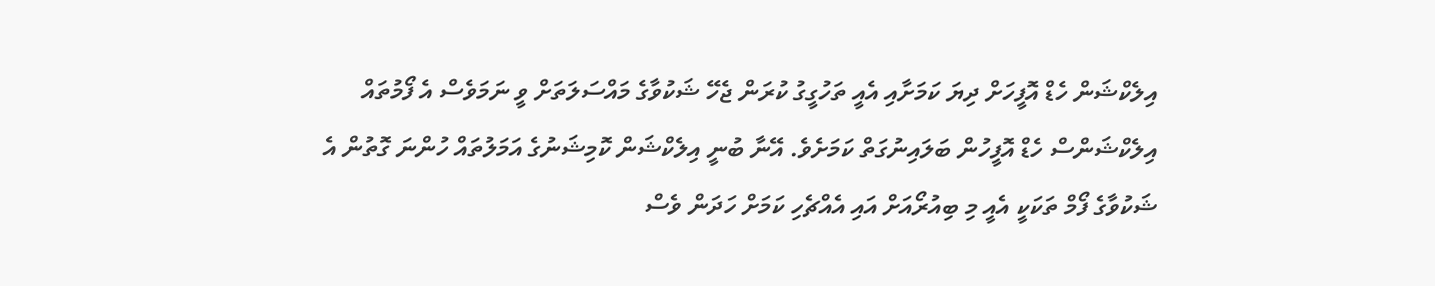އިލެކްޝަން ހެޑް އޮފީހަށް ދިޔަ ކަމަށާއި އެއީ ތަހުގީގު ކުރަން ޖެހޭ ޝަކުވާގެ މައްސަލަތަށް ވީ ނަމަވެސް އެ ފޯމުތައް އިލެކްޝަންސް ހެޑް އޮފީހުން ބަލައިނުގަތް ކަމަށެވެ. އޭނާ ބުނީ އިލެކްޝަން ކޮމިޝަނުގެ އަމަލުތައް ހުންނަ ގޮތުން އެ ޝަކުވާގެ ފޯމް ތަކަކީ އެއީ މި ބިއުރޯއަށް އައި އެއްޗެހި ކަމަށް ހަދަން ވެސް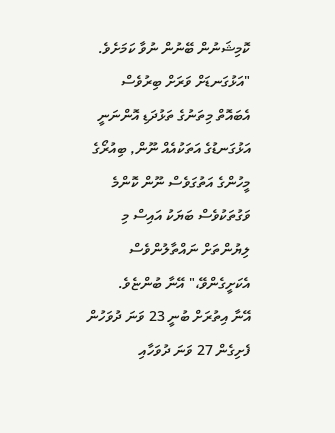ކޮމިޝަނުން ބޭނުން ނުވާ ކަމަށެވެ.
"އަޅުގަނޑަށް ވަރަށް ބިރުވެސް އެބައޮތް މިތަނުގެ ތަޅުދަޑި އޮންނަނީ އަޅުގަނޑުގެ އަތަކުއެއް ނޫން, ބިއުރޯގެ މީހުންގެ އަތުގަވެސް ނޫން ކޮންމެ ވަގުތަކުވެސް ބަޔަކު އައިސް މި ލިޔުންތަށް ނައްތާލުންވެސް އެކަށީގެންވޭ،" އޭނާ ބުންޏެވެ.
އޭނާ އިތުރަށް ބުނީ 23 ވަނަ ދުވަހުން ފެށިގެން 27 ވަނަ ދުވަހާއި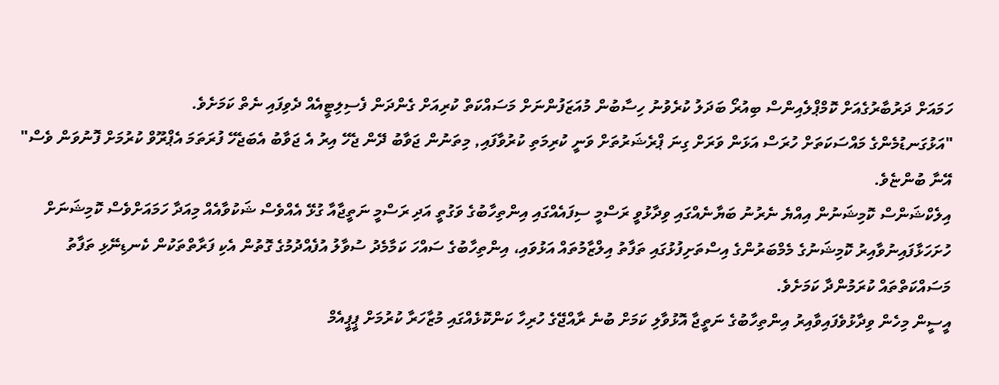ހަމައަށް ދަރުބާރުގެއަށް ކޮމްޕްލެއިންސް ބިއުރޯ ބަދަލު ކުރެވުނު ހިސާބުން މުއަޒަފުންނަށް މަސައްކަތް ކުރިއަށް ގެންދަން ފެސިލިޓީއެއް ދެވިފައި ނެތް ކަމަށެވެ.
"އަޅުގަނޑުމެންގެ މައްސަކަތަށް ހުރަސް އަޅަން ވަރަށް ގިނަ ޕްރެޝަރުތަށް ވަނީ ކުރިމަތި ކުރުވާފައި, މިތަނުން ޖަވާބު ދޭން ޖެހޭ އިރު އެ ޖަވާބު އެބަޖެހޭ ފުރަތަމަ އެޕްރޫވް ކުރުމަށް ފޮނުވަން ވެސް" އޭނާ ބުންޏެވެ.
އިލެކްޝަންސް ކޮމިޝަނުން އިއްޔެ ނެރުނު ބަޔާނެއްގައި ވިދާޅުވީ ރަސްމީ ސިފައެއްގައި އިންތިހާބުގެ ވަގުތީ އަދި ރަސްމީ ނަތީޖާއާ ގުޅޭ އެއްވެސް ޝަކުވާއެއް މިއަދާ ހަމައަށްވެސް ކޮމިޝަނަށް ހުށަހަޅާފައިނުވާއިރު ކޮމިޝަނުގެ މެމްބަރުންގެ އިސްތަށިފުޅުގައި ތަފާތު އިލްޒާމުތައް އަޅުވައި، އިންތިހާބުގެ ސައްހަ ކަމާމެދު ސުވާލު އުފެއްދުމުގެ ގޮތުން އެކި ފަރާތްތަކުން ކެނޑިނޭޅި ތަފާތު މަސައްކަތްތައް ކުރަމުންދާ ކަމަށެވެ.
އީސީން މިހެން ވިދާޅުވެފައިވާއިރު އިންތިހާބުގެ ނަތީޖާ އޮޅުވާލި ކަމަށް ބުނެ ރާއްޖޭގެ ހުރިހާ ކަންކޮޅެއްގައި މުޒާހަރާ ކުރުމަށް ޕީޕީއެމް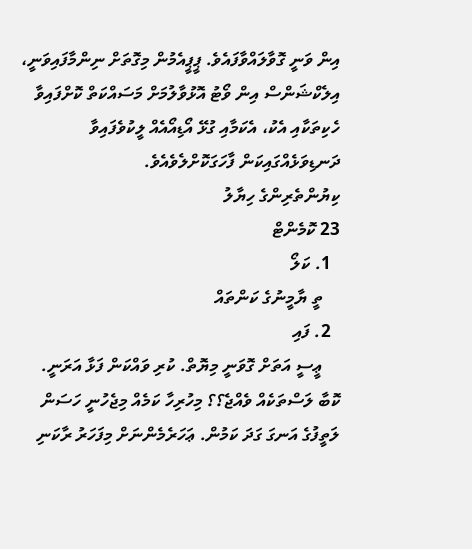އިން ވަނީ ގޮވާލައްވާފައެވެ. ޕީޕީއެމުން މިގޮތަށް ނިންމާފައިވަނީ، އިލެކްޝަންސް އިން ވޯޓު އޮޅުވާލުމަށް މަސައްކަތް ކޮށްފައިވާ ހެކިތަކާއި އެކު، އެކަމާއި ގުޅޭ އޯޑިއޯއެއް ލީކުވެފައިވާ ދަނޑިވަޅެއްގައިކަން ފާހަގަކޮށްލެވެއެވެ.
ކިޔުންތެރިންގެ ހިޔާލު
23 ކޮމެންޓް
  1. ކަލޯ
    ތީ ޔާމީނުގެ ކަންތައް
  2. ފައި
    ޢީސީ އަތަށް ގޮވަނީ މިޔޮތް. ކުރި ވައްކަން ފަޅާ އަރަނީ. ކޮބާ ލަސްތަކެއް ވެއްޖެ؟؟ މިހުރިހާ ކަމެއް މިޖެހުނީ ހަސަން ލަތީފުގެ އަނގަ ގަދަ ކަމުން. ޢަހަރެމެންނަށް މިފަހަރު ރާކަނި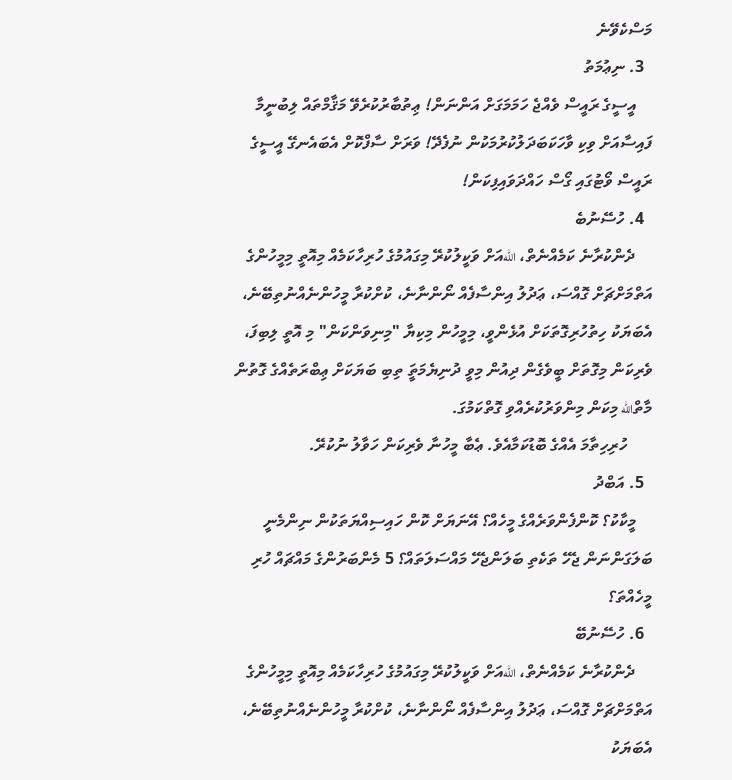މަސްކެވޭނެ
  3. ނިޢުމަތު
    އީސީގެ ރައީސް ވެއްޖެ ހަމަމަގަށް އަންނަން! ޢިތުބާރުކުރެވޭ މަޤާމްތައް ލިބުނީމާ ފައިސާއަށް ވިކި ވާހަކަބަދަލުކުރުމަކުން ނުފެދޭ! ވަރަށް ސާފްކޮށް އެބައެނގޭ އީސީގެ ރައީސް ވޯޓުގައި ގޯސް ހައްދަވައިފިކަން!
  4. ހުސޭނުބެ
    ދެންކުރާނެ ކަމެއްނެތް، اللهއަށް ވަކީލުކުރޭ މިގައުމުގެ ހުރިހާކަމެއް މިއޮތީ މިމީހުންގެ އަތްމަށްޗަށް ގޮއްސަ، ޢަދުލު އިންސާފެއް ނޯންނާނެ، ކުށްކުރާ މީހުންނެއްނުތިބޭނެ، އެބަޔަކު ހިތުހުރިގޮތަކަށް އުޅެންވީ، މިމީހުން މިކިޔާ "މިނިވަންކަން" މި އޮތީ ލިބިފަ، ވެރިކަން މިގޮތަށް ބީވެގެން ދިއުން މިވީ ދުނިޔެމަތަީ ތިބި ބަޔަކަށް ޢިބްރަތެއްގެ ގޮތުން މާތްالله މިކަން މިންވަރުކުރެއްވި ގޮތްކަމުގަ.
      ހުރިހިތާމަ އެއްގެ ބޮޑުކަމާއެވެ. ޢެބާ މީހުނާ ވެރިކަން ހަވާލު ނުކުރޭ.
  5. އަބްދު
    މީކާކު؟ ކޮންފެންވަރެއްގެ މީހެއް؟ އޭނަޔަށް ކޮން ހައިސިއްޔަތަކުން ނިންމެނީ ބަލަގަންނަން ޖެހޭ ތަކެތި ބަލަންޖެހޭ މައްސަލަތައް؟ 5 މެންބަރުންގެ މައްޗައް ހުރި މީހެއްތަ؟
  6. ހުސޭނުބޭ
    ދެންކުރާނެ ކަމެއްނެތް، اللهއަށް ވަކީލުކުރޭ މިގައުމުގެ ހުރިހާކަމެއް މިއޮތީ މިމީހުންގެ އަތްމަށްޗަށް ގޮއްސަ، ޢަދުލު އިންސާފެއް ނޯންނާނެ، ކުށްކުރާ މީހުންނެއްނުތިބޭނެ، އެބަޔަކު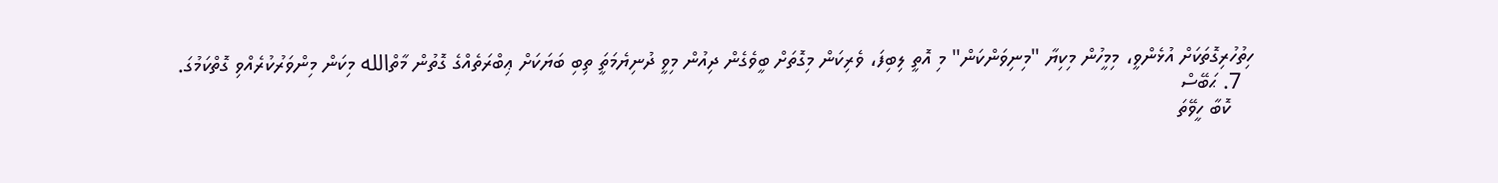ހިތުހުރިގޮތަކަށް އުޅެންވީ، މިމީހުން މިކިޔާ "މިނިވަންކަން" މި އޮތީ ލިބިފަ، ވެރިކަން މިގޮތަށް ބީވެގެން ދިއުން މިވީ ދުނިޔެމަތަީ ތިބި ބަޔަކަށް ޢިބްރަތެއްގެ ގޮތުން މާތްالله މިކަން މިންވަރުކުރެއްވި ގޮތްކަމުގަ.
  7. ޙަބޭސް
    ކޮބާ ހީވޭތަ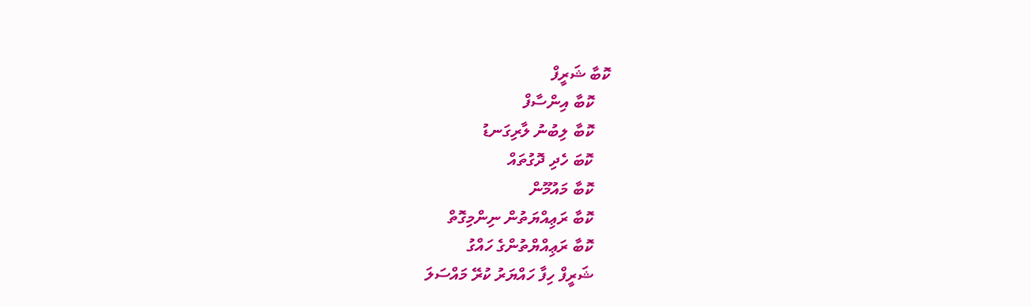ކޮބާ ޝަރީފް
    ކޮބާ އިންސާފް
    ކޮބާ ލިބުނު ލާރިގަނޑު
    ކޮބަ ހެދި ދޮގުތައް
    ކޮބާ މައުމޫން
    ކޮބާ ރަޢިއްޔަތުން ނިންމިގޮތް
    ކޮބާ ރަޢިއްޔްތުންގެ ހައްގު
    ޝަރީފް ހިފާ ހައްޔަރު ކުރޭ މައްސަލަ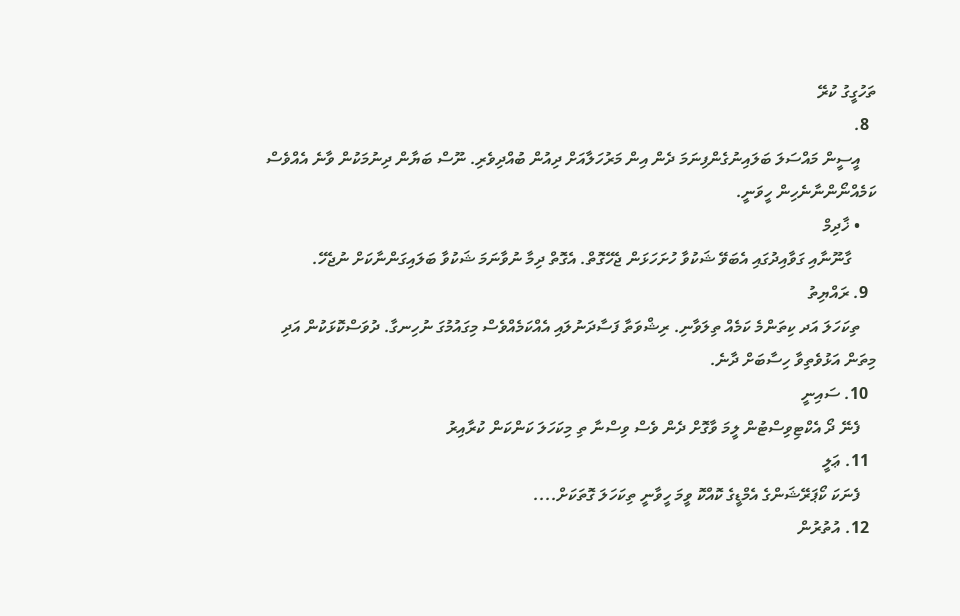ތަހުގީގު ކުރޭ
  8.
    އީސީން މައްސަލަ ބަލައިނުގެންފިނަމަ ދެން އިން މަރުހަލާއަށް ދިއުން ބުއްދިވެރި. ނޫސް ބަޔާން ދިނުމަކުން ވާނެ އެއްވެސް ކަމެއްނޯންނާނެހިން ހީވަނީ.
    • ޚާދިމް
      ގާނޫނާއި ގަވާއިދުގައި އެބަވޭ ޝަކުވާ ހުށަހަޅަން ޖެހޭގޮތް. އެގޮތް ދިމާ ނުވާނަމަ ޝަކުވާ ބަލައިގަންނާކަށް ނުޖެހޭ.
  9. ރައްޔިތު
    ތިކަހަލަ އަދ ކިތަންމެ ކަމެއް ތިލަވާނި. ރިޝްވަތާ ފަސާދަނުލައި އެއްކަމެއްވެސް މިގައުމުގަ ނުހިނގާ. ދުވަސްކޮޅަކުން އަދި މިތަން އަޅުވެތިވާ ހިސާބަށް ދާނެ.
  10. ސައިނީ
    ފެނޭ ދޯ އެކްޓިވިސްޓުން ލީމަ ވާގޮށް ދެން ވެސް ވިސްނާ ތި މިކަހަލަ ކަންކަން ކުރާއިރު
  11. ޢަލީ
    ފެނަކަ ކޯޕަރޭޝަންގެ އެމްޑީގެ ކޮއްކޮ ވީމަ ހީވާނީ ތިކަހަލަ ގޮތަކަށް....
  12. އުތުރުން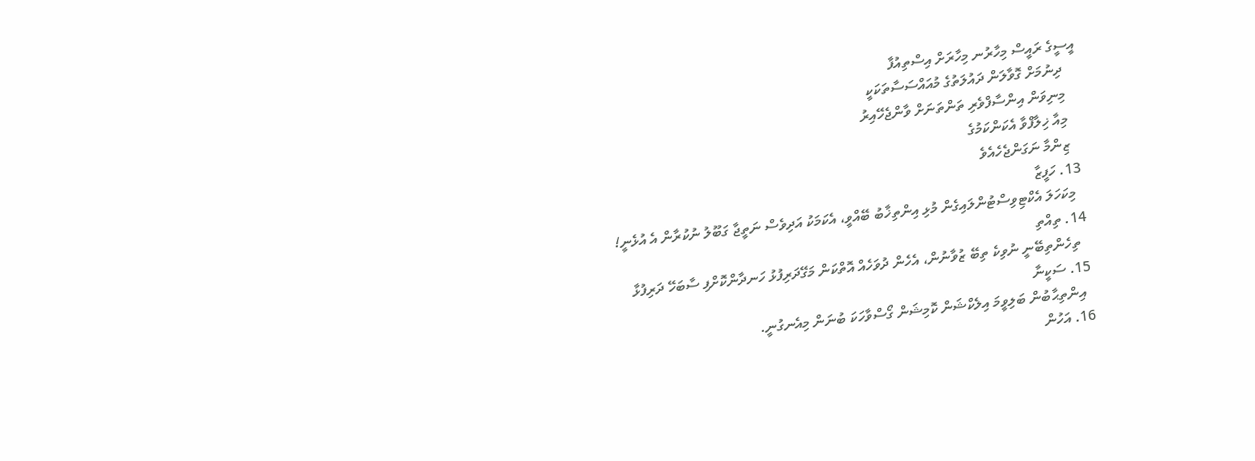އީސީގެ ރައީސް މިހާރުނ މިހާރަށް އިސްތިއުފާ
    ދިނުމަށް ގޮވާލަން ދައުލަތުގެ މުއައްސަސާތަކަކީ
    މިނިވަން އިންސާފްވެރި ތަންތަނަށް ވާންޖެހޭއިރު
    މިއާ ޚިލާފްވާ އެކަންކަމުގެ
    ޒިންމާ ނަގަންޖެހެއެވެ
  13. ހަފީޒާ
    މިކަހަލަ އެކްޓިވިސްޓުންލައިގެން މުޅި އިންތިޚާބު ބޭއްވީ، އެކަމަކު އަދިވެސް ނަތީޖާ ގަބޫލު ނުކުރާން އެ އުޅެނީ!
  14. ތިއްތި
    ތިހެންތިބޭނީ ނުވިކެ ތިބޭ ޒުވާނުން، އެހެން ދުވަހެއް އޮތްކަން މަގޭދަރިފުޅު ހަނދާންކޮށްފި ސާބަހޭ ދަރިފުޅާ
  15. ސަކީނާ
    އިންތިޙާބުން ބަލިވީމަ އިލެކްޝަން ކޮމިޝަން ގޯސްވާހަކަ ބުނަން މިއެނގުނީ.
  16. އަހުން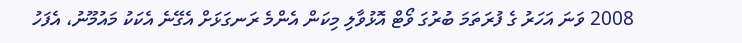2008 ވަނަ އަހަރު ގެ ފުރަތަމަ ބުރުގަ ވޯޓް އޮޅުވާލި މިކަން އެންމެ ރަނގަޅަށް އެގޭނެ އެކަކު މައުމޫނު، އެފަހު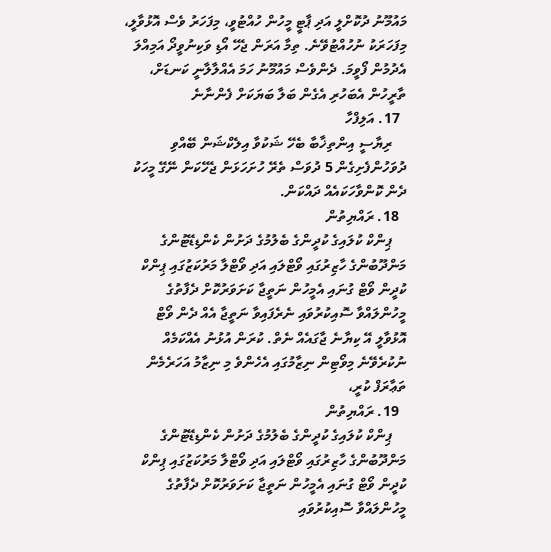މައުމޫނު ދުކޮށްލީ އަދި ޕާޓީ މީހުން ހުއްޓުވީ، މިފަހަރު ވެސް އޮޅުވާލީ، މިފަހަރަކު ނުހުއްޓުވޭނެ. ތިމާ އަރަން ޖެހޭ އޯޑި ވަކިނުވީދޯ އަމިއްލަ އެދުމުން ފޯވީމަ. ދެންވެސް މައުމޫނު ހަމަ އެއްލާލާނީ ކަނޑަށް، ތާރީހުން އެބަހުރި އެގެން ބަލާ ބަޔަކަށް ފެންނާނެ
  17. އަލިފްހާ
    ރިޔާސީ އިންތިޚާބާ ބެހޭ ޝަކުވާ އިލެކްޝަން ބޭއްވި ދުވަހުންފެށިގެން 5 ދުވަސް ތެރޭ ހުށަހަޅަން ޖެހޭކަން ނޭގޭ މީހަކު ދެން ކޮންވާހަކައެއް ދައްކަން.
  18. ރައްޔިތުން
    ޕިންކް ކުލައިގެ ކުދީންގެ ބެލުމުގެ ދަށުން ކެންޑިޑޭޓުންގެ މަންދޫބުންގެ ހާޒިރުގައި ވޯޓްލައި އަދި ވޯޓްލާ މަރުކަޒުގައި ޕިންކް ކުދީން ވޯޓް ގުނައި އެމީހުން ނަތީޖާ ކަށަވަރުކޮށް ދެފާތުގެ މީހުންލައްވާ ސޮއިކުރުވައި ނެރެފައިވާ ނަތީޖާ އެއް ދެން ވޯޓް އޮޅުވާލީ އޭ ކިޔާނެ ޖާގައެއް ނެތް. ކުރަން އުޅުނު އެއްކަމެއް ނުކުރެވޭނެ މިވޯޓިން ނިޒާމުގައި އެހެންވެ މި ނިޒާމު އަހަރެމެން ތަޢާރަފް ކުރީ،
  19. ރައްޔިތުން
    ޕިންކް ކުލައިގެ ކުދީންގެ ބެލުމުގެ ދަށުން ކެންޑިޑޭޓުންގެ މަންދޫބުންގެ ހާޒިރުގައި ވޯޓްލައި އަދި ވޯޓްލާ މަރުކަޒުގައި ޕިންކް ކުދީން ވޯޓް ގުނައި އެމީހުން ނަތީޖާ ކަށަވަރުކޮށް ދެފާތުގެ މީހުންލައްވާ ސޮއިކުރުވައި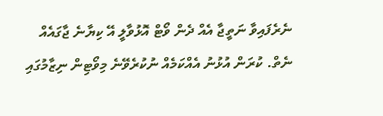ނެރެފައިވާ ނަތީޖާ އެއް ދެން ވޯޓް އޮޅުވާލީ އޭ ކިޔާނެ ޖާގައެއް ނެތް. ކުރަން އުޅުނު އެއްކަމެއް ނުކުރެވޭނެ މިވޯޓިން ނިޒާމުގައި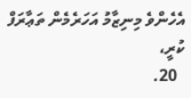އެހެންވެ މިނިޒާމު އަހަރެމެން ތަޢާރަފް ކުރީ،
  20.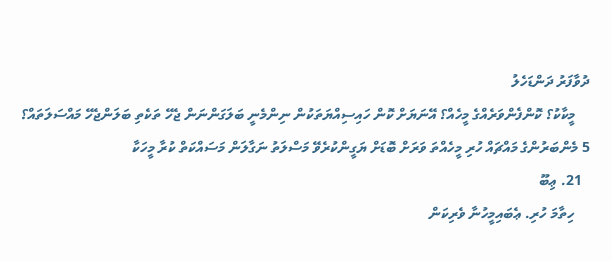ދުވާފަރު ދަންޑަހެލު
    މީކާކު؟ ކޮންފެންވަރެއްގެ މީހެއް؟ އޭނަޔަށް ކޮން ހައިސިއްޔަތަކުން ނިންމެނީ ބަލަގަންނަން ޖެހޭ ތަކެތި ބަލަންޖެހޭ މައްސަލަތައް؟ 5 މެންބަރުންގެ މައްޗައް ހުރި މީހެއްތަ ވަރަށް ބޮޑަށް ޔަގީންކުރެވޭ މަސްލަތު ނަގާލަން މަސައްކަތް ކުރާ މީހަކާ
  21. ޢިބޫ
    ހިތާމަ ހުރި. ޢެބައިމީހުނާ ވެރިކަން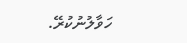ހަވާލުނުކުރޭ.